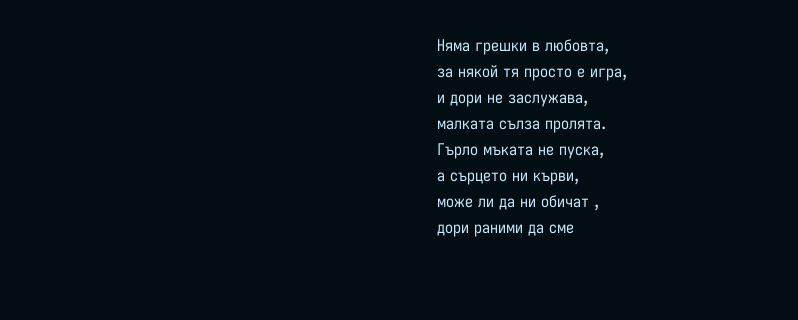Няма грешки в любовта,
за някой тя просто е игра,
и дори не заслужава,
малката сълза пролята.
Гърло мъката не пуска,
а сърцето ни кърви,
може ли да ни обичат ,
дори раними да сме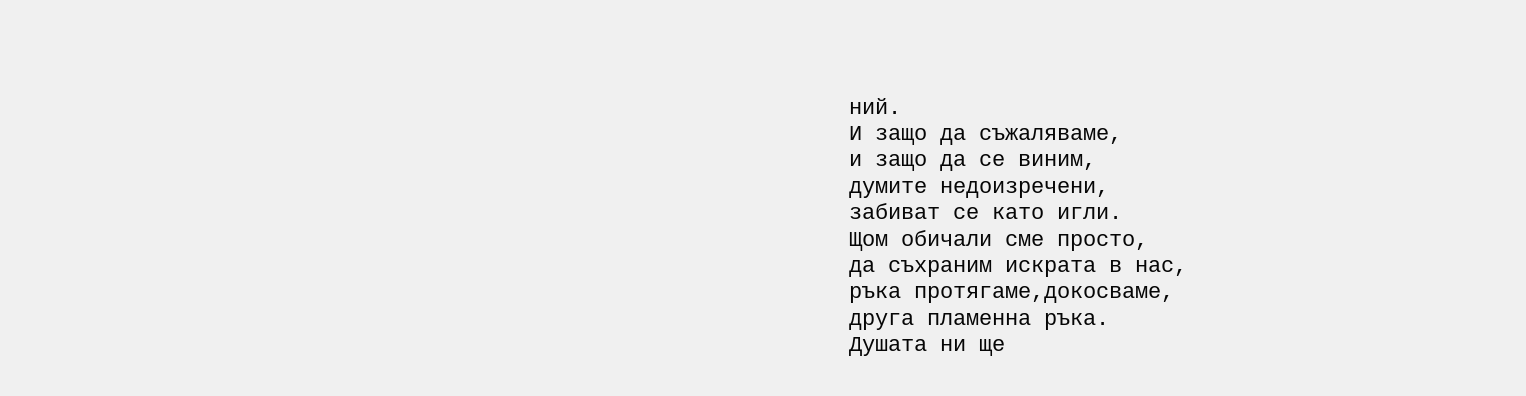ний.
И защо да съжаляваме,
и защо да се виним,
думите недоизречени,
забиват се като игли.
Щом обичали сме просто,
да съхраним искрата в нас,
ръка протягаме,докосваме,
друга пламенна ръка.
Душата ни ще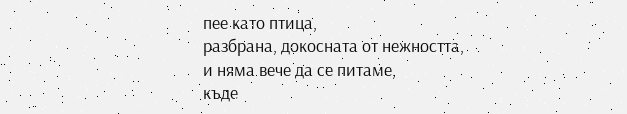пее като птица,
разбрана, докосната от нежността,
и няма вече да се питаме,
къде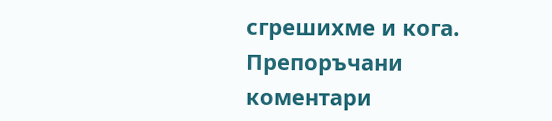сгрешихме и кога.
Препоръчани коментари